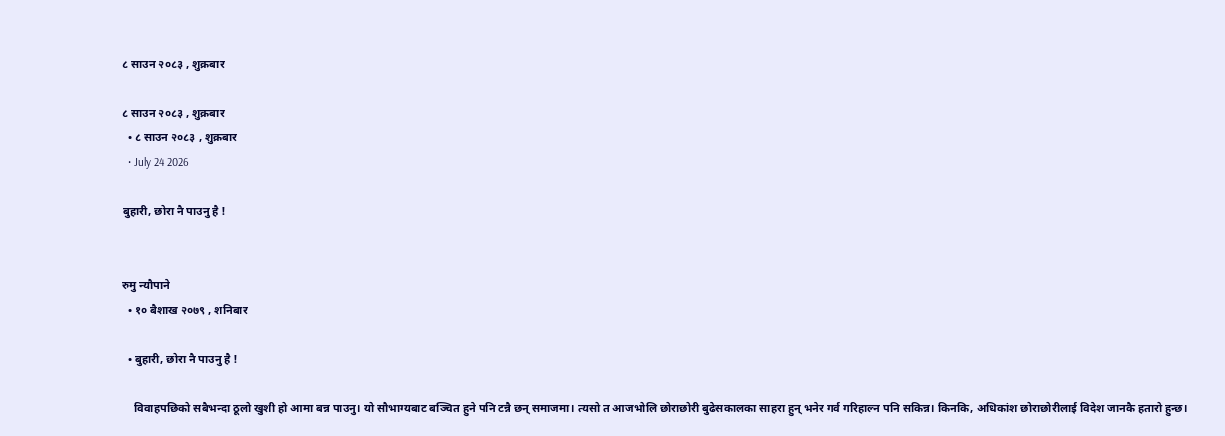८ साउन २०८३ , शुक्रबार

८ साउन २०८३ , शुक्रबार
  • ८ साउन २०८३ , शुक्रबार
  • July 24 2026

बुहारी, छोरा नै पाउनु है !


रुमु न्यौपाने
  • १० बैशाख २०७९ , शनिबार

  • बुहारी, छोरा नै पाउनु है !

    विवाहपछिको सबैभन्दा ठूलो खुशी हो आमा बन्न पाउनु। यो सौभाग्यबाट बञ्चित हुने पनि टन्नै छन् समाजमा। त्यसो त आजभोलि छोराछोरी बुढेसकालका साहरा हुन् भनेर गर्व गरिहाल्न पनि सकिन्न। किनकि, अधिकांश छोराछोरीलाई विदेश जानकै हतारो हुन्छ।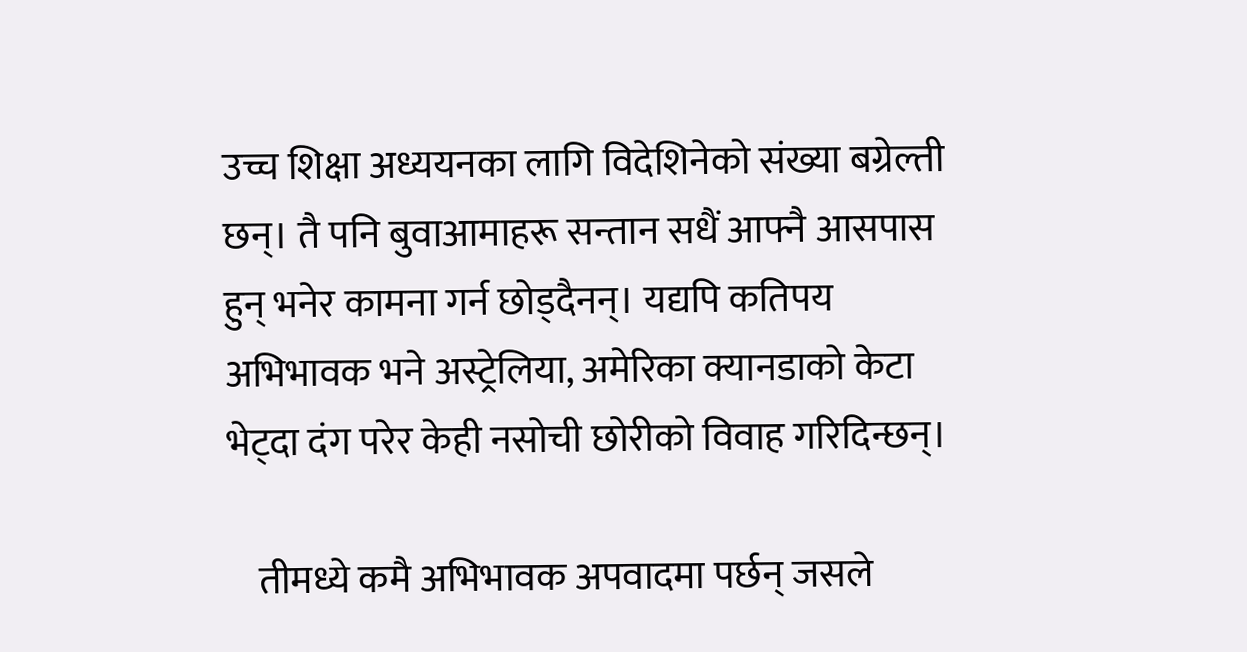उच्च शिक्षा अध्ययनका लागि विदेशिनेको संख्या बग्रेल्ती छन्। तै पनि बुवाआमाहरू सन्तान सधैं आफ्नै आसपास हुन् भनेर कामना गर्न छोड्दैनन्। यद्यपि कतिपय अभिभावक भने अस्ट्रेलिया, अमेरिका क्यानडाको केटा भेट्दा दंग परेर केही नसोची छोरीको विवाह गरिदिन्छन्।

    तीमध्ये कमै अभिभावक अपवादमा पर्छन् जसले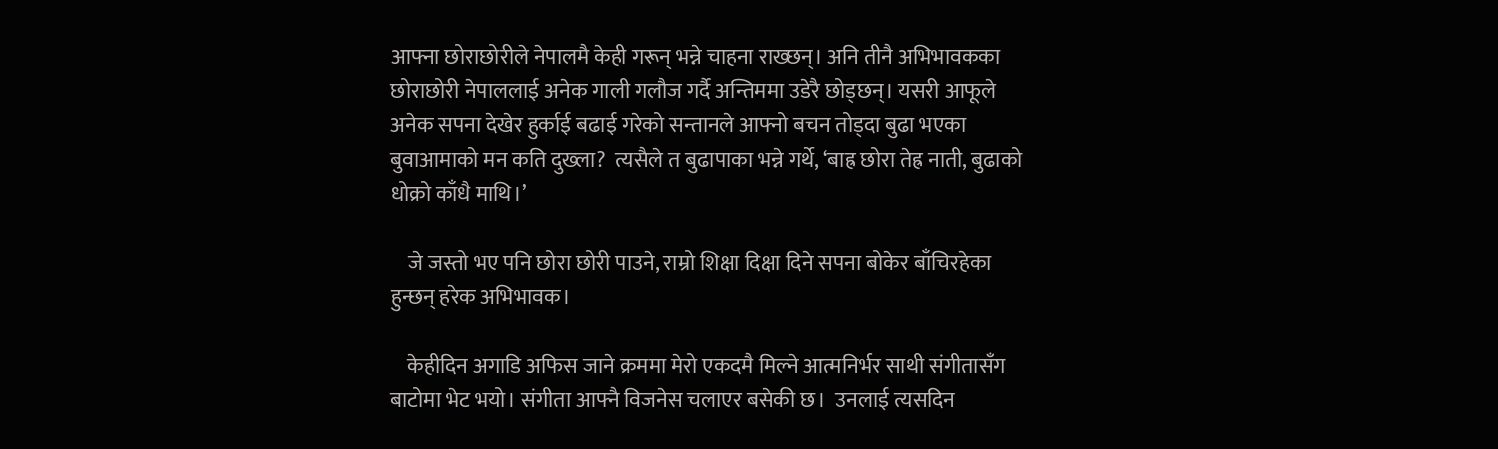आफ्ना छोराछोरीले नेपालमै केही गरून् भन्ने चाहना राख्छन्। अनि तीनै अभिभावकका छोराछोरी नेपाललाई अनेक गाली गलौज गर्दै अन्तिममा उडेरै छोड्छन्। यसरी आफूले अनेक सपना देखेर हुर्काई बढाई गरेको सन्तानले आफ्नो बचन तोड्दा बुढा भएका बुवाआमाको मन कति दुख्ला?  त्यसैले त बुढापाका भन्ने गर्थे, ‘बाह्र छोरा तेह्र नाती, बुढाको धोक्रो काँधै माथि।’

    जे जस्तो भए पनि छोरा छोरी पाउने, राम्रो शिक्षा दिक्षा दिने सपना बोकेर बाँचिरहेका हुन्छन् हरेक अभिभावक।

    केहीदिन अगाडि अफिस जाने क्रममा मेरो एकदमै मिल्ने आत्मनिर्भर साथी संगीतासँग बाटोमा भेट भयो। संगीता आफ्नै विजनेस चलाएर बसेकी छ।  उनलाई त्यसदिन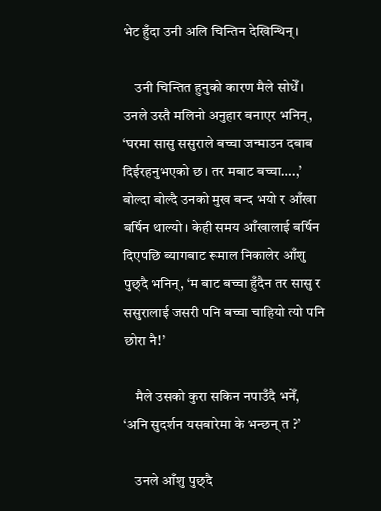भेट हुँदा उनी अलि चिन्तिन देखिन्थिन्।

    उनी चिन्तित हुनुको कारण मैले सोधेँ। उनले उस्तै मलिनो अनुहार बनाएर भनिन्, ‘घरमा सासु ससुराले बच्चा जन्माउन दबाब दिईरहनुभएको छ। तर मबाट बच्चा….,’ बोल्दा बोल्दै उनको मुख बन्द भयो र आँखा बर्षिन थाल्यो। केही समय आँखालाई बर्षिन दिएपछि ब्यागबाट रूमाल निकालेर आँशु पुछ्दै भनिन्, ‘म बाट बच्चा हुँदैन तर सासु र ससुरालाई जसरी पनि बच्चा चाहियो त्यो पनि छोरा नै!’

    मैले उसको कुरा सकिन नपाउँदै भनेँ, ‘अनि सुदर्शन यसबारेमा के भन्छन् त ?’

    उनले आँशु पुछ्दै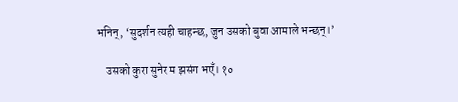भनिन्, ‘सुदर्शन त्यही चाहन्छ, जुन उसको बुवा आमाले भन्छन्।’

    उसको कुरा सुनेर म झसंग भएँ। १०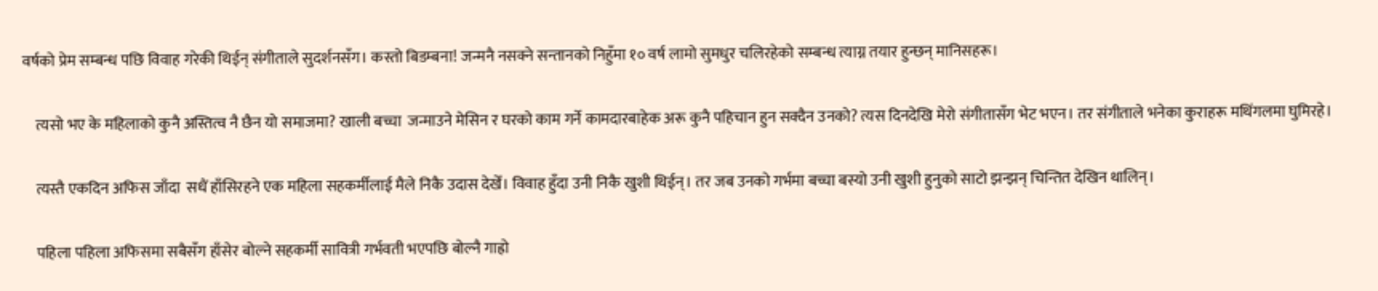वर्षको प्रेम सम्बन्ध पछि विवाह गरेकी थिईन् संगीताले सुदर्शनसँग। कस्तो बिडम्बना! जन्मनै नसक्ने सन्तानको निहुँमा १० वर्ष लामो सुमधुर चलिरहेको सम्बन्ध त्याग्न तयार हुन्छन् मानिसहरू।

    त्यसो भए के महिलाको कुनै अस्तित्व नै छैन यो समाजमा? खाली बच्चा  जन्माउने मेसिन र घरको काम गर्ने कामदारबाहेक अरू कुनै पहिचान हुन सक्दैन उनको? त्यस दिनदेखि मेरो संगीतासँग भेट भएन। तर संगीताले भनेका कुराहरू मथिंगलमा घुमिरहे।

    त्यस्तै एकदिन अफिस जाँदा  सधैं हाँसिरहने एक महिला सहकर्मीलाई मैले निकै उदास देखेँ। विवाह हुँदा उनी निकै खुशी थिईन्। तर जब उनको गर्भमा बच्चा बस्यो उनी खुशी हुनुको साटो झन्झन् चिन्तित देखिन थालिन्।

    पहिला पहिला अफिसमा सबैसँग हाँसेर बोल्ने सहकर्मी सावित्री गर्भवती भएपछि बोल्नै गाह्रो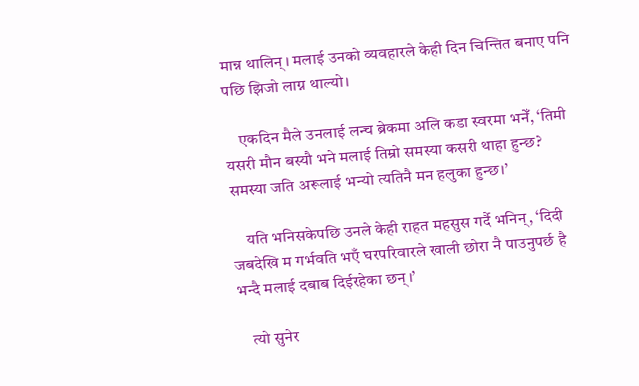मान्न थालिन्। मलाई उनको व्यवहारले केही दिन चिन्तित बनाए पनि पछि झिजो लाग्न थाल्यो।

    एकदिन मैले उनलाई लन्च ब्रेकमा अलि कडा स्वरमा भनेँ, ‘तिमी यसरी मौन बस्यौ भने मलाई तिम्रो समस्या कसरी थाहा हुन्छ? समस्या जति अरूलाई भन्यो त्यतिनै मन हलुका हुन्छ।’

    यति भनिसकेपछि उनले केही राहत महसुस गर्दै भनिन्, ‘दिदी जबदेखि म गर्भवति भएँ घरपरिवारले खाली छोरा नै पाउनुपर्छ है भन्दै मलाई दबाब दिईरहेका छन्।’

    त्यो सुनेर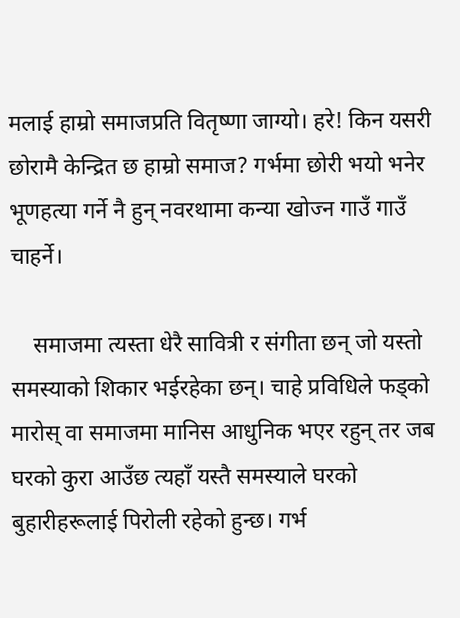मलाई हाम्रो समाजप्रति वितृष्णा जाग्यो। हरे! किन यसरी छोरामै केन्द्रित छ हाम्रो समाज? गर्भमा छोरी भयो भनेर भूणहत्या गर्ने नै हुन् नवरथामा कन्या खोज्न गाउँ गाउँ चाहर्ने।

    समाजमा त्यस्ता धेरै सावित्री र संगीता छन् जो यस्तो समस्याको शिकार भईरहेका छन्। चाहे प्रविधिले फड्को मारोस् वा समाजमा मानिस आधुनिक भएर रहुन् तर जब घरको कुरा आउँछ त्यहाँ यस्तै समस्याले घरको बुहारीहरूलाई पिरोली रहेको हुन्छ। गर्भ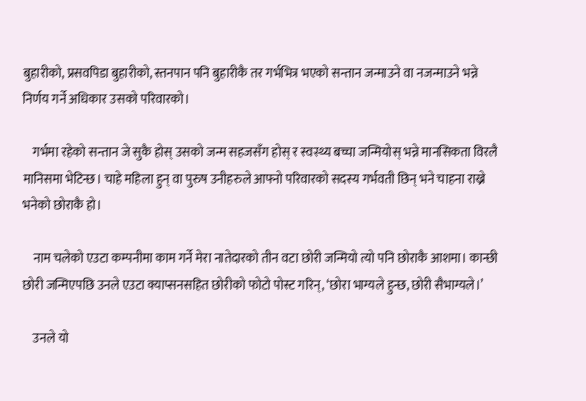बुहारीको, प्रसवपिडा बुहारीको, स्तनपान पनि बुहारीकै तर गर्भभित्र भएको सन्तान जन्माउने वा नजन्माउने भन्ने निर्णय गर्ने अधिकार उसको परिवारको।

    गर्भमा रहेको सन्तान जे सुकै होस् उसको जन्म सहजसँग होस् र स्वस्थ्य बच्चा जन्मियोस् भन्ने मानसिकता विरलै मानिसमा भेटिन्छ। चाहे महिला हुन् वा पुरुष उनीहरुले आफ्नो परिवारको सदस्य गर्भवती छिन् भने चाहना राख्ने भनेको छोराकै हो।

    नाम चलेको एउटा कम्पनीमा काम गर्ने मेरा नातेदारको तीन वटा छोरी जन्मियो त्यो पनि छोराकै आशमा। कान्छी छोरी जन्मिएपछि उनले एउटा क्याप्सनसहित छोरीको फोटो पोस्ट गरिन्, ‘छोरा भाग्यले हुन्छ, छोरी सैभाग्यले।’

    उनले यो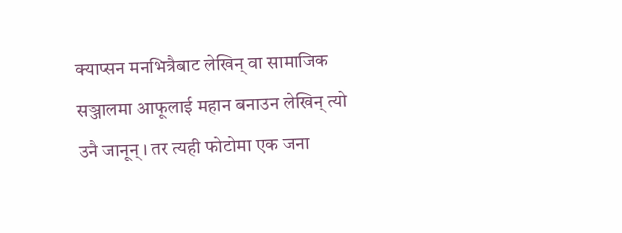क्याप्सन मनभित्रैबाट लेखिन् वा सामाजिक सञ्जालमा आफूलाई महान बनाउन लेखिन् त्यो उनै जानून्। तर त्यही फोटोमा एक जना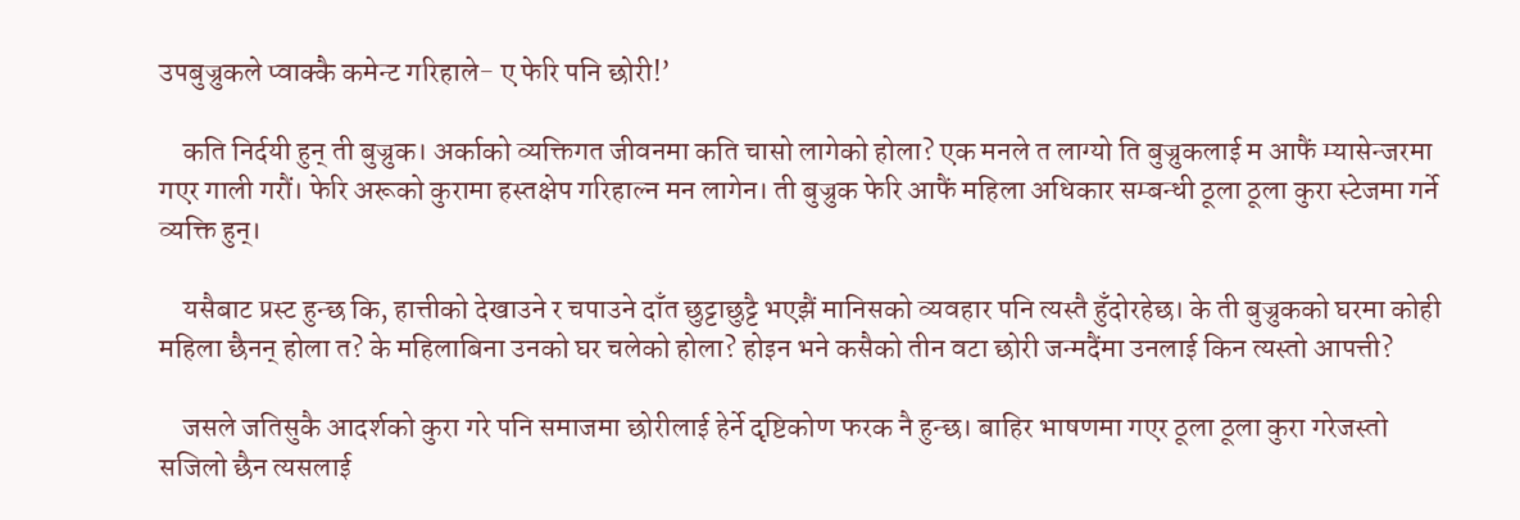उपबुज्रुकले प्वाक्कै कमेन्ट गरिहाले- ए फेरि पनि छोरी!’

    कति निर्दयी हुन् ती बुज्रुक। अर्काको व्यक्तिगत जीवनमा कति चासो लागेको होला? एक मनले त लाग्यो ति बुज्रुकलाई म आफैं म्यासेन्जरमा गएर गाली गरौं। फेरि अरूको कुरामा हस्तक्षेप गरिहाल्न मन लागेन। ती बुज्रुक फेरि आफैं महिला अधिकार सम्बन्धी ठूला ठूला कुरा स्टेजमा गर्ने व्यक्ति हुन्।

    यसैबाट प्रस्ट हुन्छ कि, हात्तीको देखाउने र चपाउने दाँत छुट्टाछुट्टै भएझैं मानिसको व्यवहार पनि त्यस्तै हुँदोरहेछ। के ती बुज्रुकको घरमा कोही महिला छैनन् होला त? के महिलाबिना उनको घर चलेको होला? होइन भने कसैको तीन वटा छोरी जन्मदैंमा उनलाई किन त्यस्तो आपत्ती?

    जसले जतिसुकै आदर्शको कुरा गरे पनि समाजमा छोरीलाई हेर्ने दृष्टिकोण फरक नै हुन्छ। बाहिर भाषणमा गएर ठूला ठूला कुरा गरेजस्तो सजिलो छैन त्यसलाई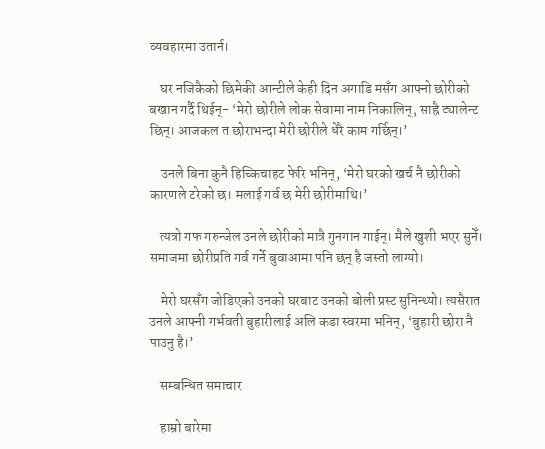व्यवहारमा उतार्न।

    घर नजिकैको छिमेकी आन्टीले केही दिन अगाडि मसँग आफ्नो छोरीको बखान गर्दै थिईन्- ‘मेरो छोरीले लोक सेवामा नाम निकालिन्, साह्रै ट्यालेन्ट छिन्। आजकल त छोराभन्दा मेरी छोरीले धेरै काम गर्छिन्।’

    उनले बिना कुनै हिच्किचाहट फेरि भनिन्, ‘मेरो घरको खर्च नै छोरीको कारणले टरेको छ। मलाई गर्व छ मेरी छोरीमाथि।’

    त्यत्रो गफ गरुन्जेल उनले छोरीको मात्रै गुनगान गाईन्। मैले खुशी भएर सुनेँ। समाजमा छोरीप्रति गर्व गर्ने बुवाआमा पनि छन् है जस्तो लाग्यो।

    मेरो घरसँग जोडिएको उनको घरबाट उनको बोली प्रस्ट सुनिन्थ्यो। त्यसैरात उनले आफ्नी गर्भवती बुहारीलाई अलि कडा स्वरमा भनिन्, ‘बुहारी छोरा नै पाउनु है।’

    सम्बन्धित समाचार

    हाम्रो बारेमा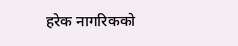हरेक नागरिकको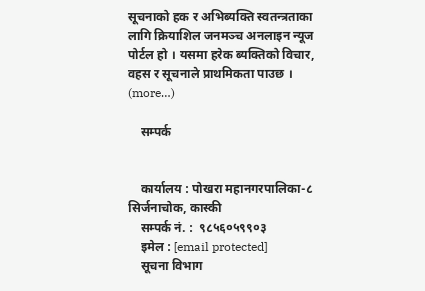सूचनाको हक र अभिब्यक्ति स्वतन्त्रताका लागि क्रियाशिल जनमञ्च अनलाइन न्यूज पोर्टल हो । यसमा हरेक ब्यक्तिको विचार, वहस र सूचनाले प्राथमिकता पाउछ । (more…)

    सम्पर्क


    कार्यालय : पोखरा महानगरपालिका-८ सिर्जनाचोक, कास्की
    सम्पर्क नं. :  ९८५६०५९९०३
    इमेल : [email protected]
    सूचना विभाग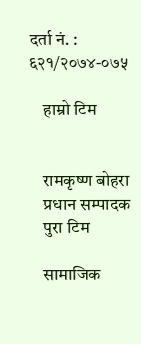दर्ता नं. : ६२१/२०७४-०७५

    हाम्रो टिम


    रामकृष्ण बोहरा
    प्रधान सम्पादक
    पुरा टिम

    सामाजिक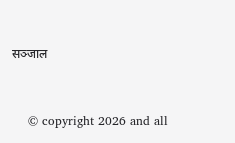सञ्जाल


    © copyright 2026 and all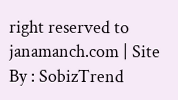right reserved to janamanch.com | Site By : SobizTrend